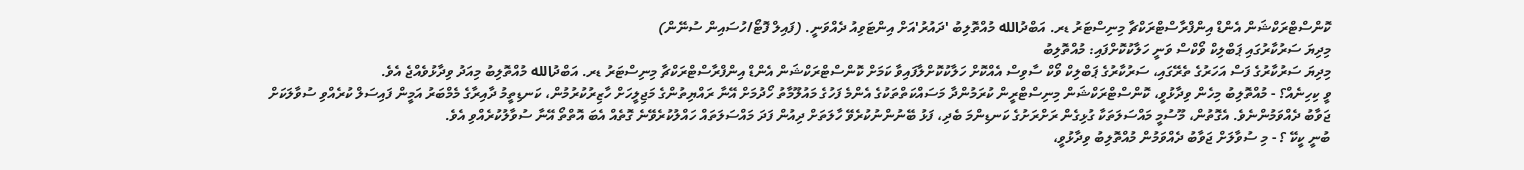ކޮންސްޓްރަކްޝަން އެންޑް އިންފްރާސްޓްރަކްޗާ މިނިސްޓަރު ޑރ. އަބްދުالله މުއްތޮލިބު 'ދައުރު'އަށް އިންޓަވިއު ދެއްވަނީ. (ފައިލް ފޮޓޯ/ހުސައިން ސުނޭން)
މިދިޔަ ސަރުކާރުގައި ޕަބްލިކް ވޯކްސް ވަނީ ހަލާކުކޮށްފައި: މުއްތޮލިބު
މިދިޔަ ސަރުކާރުގެ ފަސް އަހަރުގެ ތެރޭގައި، ސަރުކާރުގެ ޕަބްލިކް ވޯކް ސާވިސް އެއްކޮށް ހަލާކުކޮށްލާފައިވާ ކަމަށް ކޮންސްޓްރަކްޝަން އެންޑް އިންފްރާސްޓްރަކްޗާ މިނިސްޓަރު ޑރ. އަބްދުالله މުއްތޮލިބު މިއަދު ވިދާޅުވެއްޖެ އެވެ.
ވީ ކިހިނެއް؟ - މުއްތޮލިބު މިހެން ވިދާޅުވީ، ކޮންސްޓްރަކްޝަން މިނިސްޓްރީން ކުރަމުންދާ މަސައްކަތްތަކުގެ އެންމެ ފަހުގެ މައުލޫމާތު ހޯދުމަށް އޭނާ ރައްޔިތުންގެ މަޖިލީހަށް ހާޒިރުކުރުމުން، ކަނޑިތީމު ދާއިރާގެ މެމްބަރު އަމީން ފައިސަލް ކުރެއްވި ސުވާލަކަށް ޖަވާބު ދެއްވަމުންނެވެ. އެގޮތުން، މޫސުމީ މައްސަލަތަކާ ގުޅިގެން ރަށްރަށުގެ ކަނޑިންމަ ބެދި، ފަޅު ބޭނުންނުކުރެވޭ ހާލަތަށް ދިއުން ފަދަ މައްސަލަތައް ހައްލުކުރެވޭނެ ގޮތެއް އެބަ އޮތްތޯ އޭނާ ސުވާލުކުރެއްވި އެވެ.
ބުނީ ކީކޭ ؟ - މި ސުވާލަށް ޖަވާބު ދެއްވަމުން މުއްތޮލިބު ވިދާޅުވީ،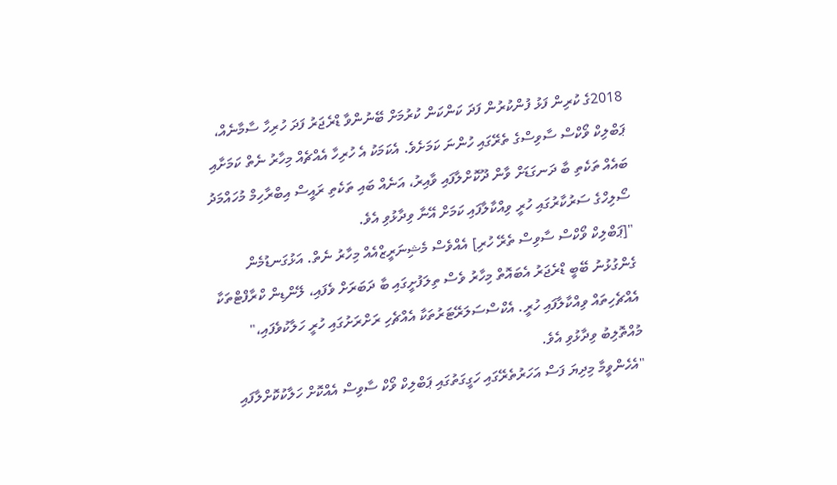2018ގެ ކުރިން ފަޅު ފުންކުރުން ފަދަ ކަންކަން ކުރުމަށް ބޭނުންވާ ޑްރެޖަރު ފަދަ ހުރިހާ ސާމާނެއް، ޕަބްލިކް ވޯކްސް ސާވިސްގެ ތެރޭގައި ހުންނަ ކަމަށެވެ. އެކަމަކު އެ ހުރިހާ އެއްޗެއް މިހާރު ނެތް ކަމަށާއި ބައެއް ތަކެތި ބާ ދަނގަޑަށް ވާން ދޫކޮށްލާފައި ވާއިރު، އަނެއް ބައި ތަކެތި ރައީސް އިބްރާހިމް މުހައްމަދު ސޯލިހްގެ ސަރުކާރުގައި ހުރީ ވިއްކާލާފައި ކަމަށް އޭނާ ވިދާޅުވި އެވެ.
"[ޕަބްލިކް ވޯކްސް ސާވިސް ތެރޭ ހުރި] އެއްވެސް މެޝިނަރީޒްއެއް މިހާރު ނެތް. އަޅުގަނޑުމެން ގެންގުޅުނު ބޭބީ ޑްރެޖަރު އެބައޮތް މިހާރު ވެސް ތިލަފުށީގައި ބާ ދަބަރަށް ވެފައި، ލޭންޑިން ކްރާފްޓްތަކާ އެއްޗެހިތައް ވިއްކާލާފައި ހުރީ. އެކްސްސަލަރޭޓަރުތަކާ އެއްޗެހި ރަށްރަށުގައި ހުރީ ހަލާކުވެފައި،" މުއްތޮލިބު ވިދާޅުވި އެވެ.
"އެހެންވީމާ މިދިޔަ ފަސް އަހަރުތެރޭގައި ހަގީގަތުގައި ޕަބްލިކް ވޯކް ސާވިސް އެއްކޮށް ހަލާކުކޮށްލާފައި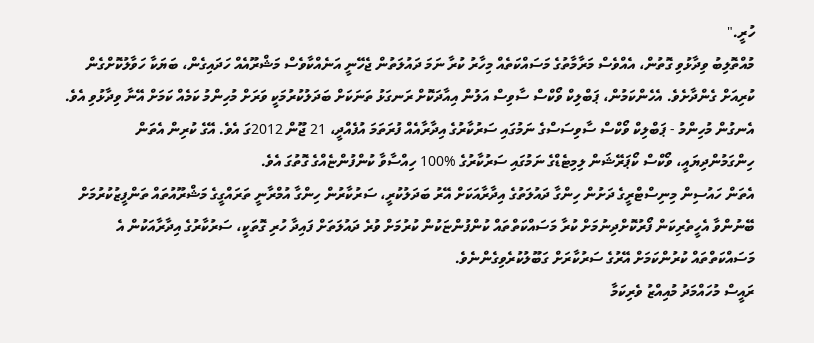ހުރީ."
މުއްތޮލިބު ވިދާޅުވި ގޮތުން، އެއްވެސް މަރާމާތުގެ މަސައްކަތެއް މިހާރު ކުރާ ނަމަ ދައުލަތުން ޖެހޭނީ އަނެއްކާވެސް މަޝްރޫއެއް ހަދައިގެން، ބަޔަކާ ހަވާލުކޮށްގެން ކުރިއަށް ގެންދާށެވެ. އެހެންކަމުން، ޕަބްލިކް ވޯކްސް ސާވިސް އަލުން އިއާދަކޮށް ރަނގަޅު ތަނަކަށް ބަދަލުކުރުމަކީ ވަރަށް މުހިންމު ކަމެއް ކަމަށް އޭނާ ވިދާޅުވި އެވެ.
އެނގުން މުހިންމު - ޕަބްލިކް ވޯކްސް ސާވިސަސްގެ ނަމުގައި ސަރުކާރުގެ އިދާރާއެއް ފުރަތަމަ އުފެއްދީ، 21 ޖޫން 2012ގަ އެވެ. އޭގެ ކުރިން އެތަން ހިންގަމުންދިޔައީ، ވޯކްސް ކޯޕަރޭޝަން ލިމިޓެޑްގެ ނަމުގައި ސަރުކާރުގެ %100 ހިއްސާވާ ކުންފުންޏެއްގެ ގޮތުގަ އެވެ.
އެތަން ހައުސިން މިނިސްޓްރީގެ ދަށުން ހިންގާ ދައުލަތުގެ އިދާރާއަކަށް އޭރު ބަދަލުކުރީ، ސަރުކާރުން ހިންގާ އުމްރާނީ ތަރައްގީގެ މަޝްރޫއުތައް ތަންފީޒުކުރުމަށް ބޭނުންވާ އެހީތެރިކަން ފޯރުކޮށްދިނުމަށް ކުރާ މަސައްކަތްތައް ކުންފުންޏަކުން ކުރުމަށް ވުރެ ދައުލަތަށް ފައިދާ ހުރި ގޮތަކީ، ސަރުކާރުގެ އިދާރާއަކުން އެ މަސައްކަތްތައް ކުރުންކަމަށް އޭރުގެ ސަރުކާރަށް ގަބޫލުކުރެވިގެންނެވެ.
ރައީސް މުހައްމަދު މުއިއްޒު ވެރިކަމާ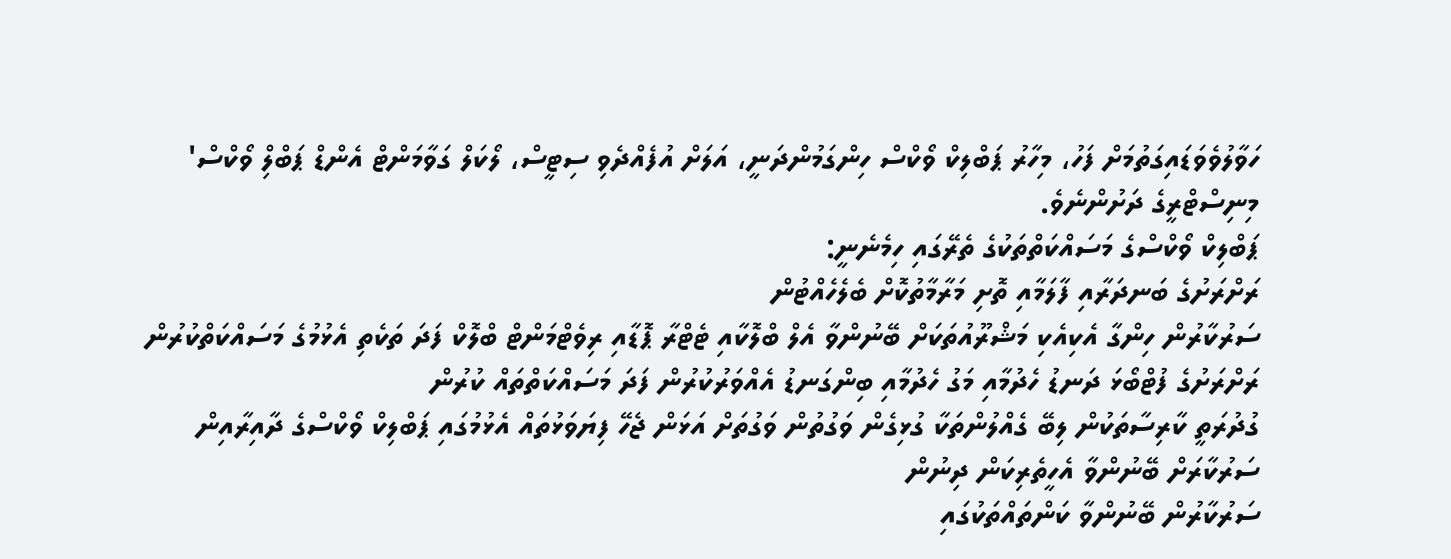ހަވާލުވެވަޑައިގަތުމަށް ފަހު، މިހާރު ޕަބްލިކް ވޯކްސް ހިންގަމުންދަނީ، އަލަށް އުފެއްދެވި ސިޓީސް، ލޯކަލް ގަވާމަންޓް އެންޑް ޕަބްލިް ވޯކްސް' މިނިސްޓްރީގެ ދަށުންނެވެ.
ޕަބްލިކް ވޯކްސްގެ މަސައްކަތްތަކުގެ ތެރޭގައި ހިމެނެނީ:
ރަށްރަށުގެ ބަނދަރާއި ފާލަމާއި ތޮށި މަރާމާތުކޮށް ބެލެހެއްޓުން
ސަރުކާރުން ހިންގާ އެކިއެކި މަޝްރޫއުތަކަށް ބޭނުންވާ އެލް ބްލޮކާއި ޓެޓްރާ ޕޮޑާއި ރިވެޓްމަންޓް ބްލޮކް ފަދަ ތަކެތި އެޅުމުގެ މަސައްކަތްކުރުން
ރަށްރަށުގެ ފުޓްބޯޅަ ދަނޑު ހެދުމާއި މަގު ހެދުމާއި ބިންގަނޑު އެއްވަރުކުރުން ފަދަ މަސައްކަތްތައް ކުރުން
ގުދުރަތީ ކާރިސާތަކުން ލިބޭ ގެއްލުންތަކާ ގުޅިގެން ވަގުތުން ވަގުތަށް އަޅަން ޖެހޭ ފިޔަވަޅުތައް އެޅުމުގައި ޕަބްލިކް ވޯކްސްގެ ދާއިރާއިން ސަރުކާރަށް ބޭނުންވާ އެހީތެރިކަން ދިނުން
ސަރުކާރުން ބޭނުންވާ ކަންތައްތަކުގައި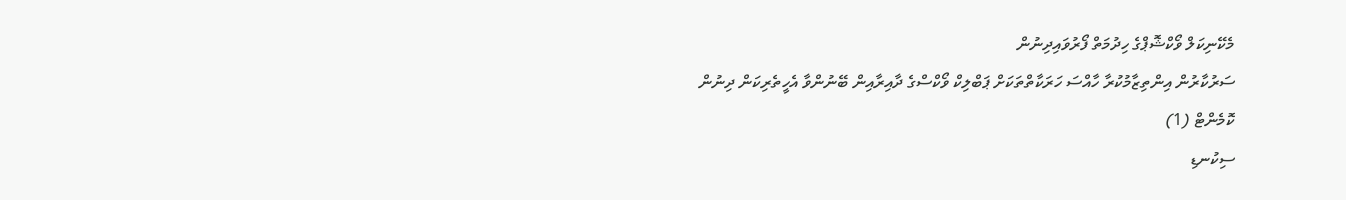މެކޭނިކަލް ވޯކްޝޮޕްގެ ހިދުމަތް ފޯރުވައިދިނުން
ސަރުކާރުން އިންތިޒާމުކުރާ ހާއްސަ ހަރަކާތްތަކަށް ޕަބްލިކް ވޯކްސްގެ ދާއިރާއިން ބޭނުންވާ އެހީތެރިކަން ދިނުން
ކޮމެންޓް (1)
ސިކުނޑި